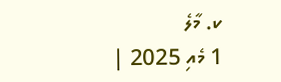ކ. މާލެ
1 މެއި 2025 |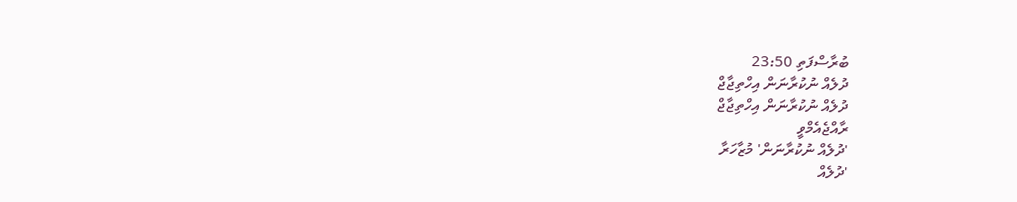ބުރާސްފަތި 23:50
ދުލެއް ނުކުރާނަން އިހްތިޖާޖް
ދުލެއް ނުކުރާނަން އިހްތިޖާޖް
ރާއްޖެއެމްވީ
'ދުލެއް ނުކުރާނަން' މުޒާހަރާ
'ދުލެއް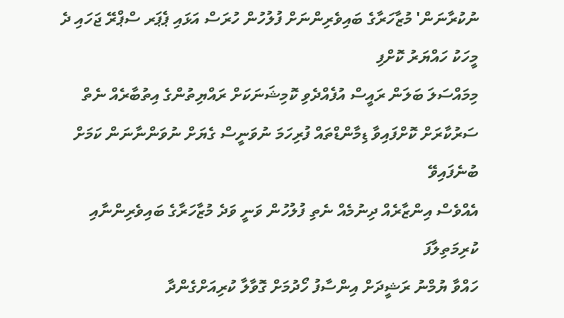ނުކުރާނަން' މުޒާހަރާގެ ބައިވެރިންނަށް ފުލުހުން ހުރަސް އަޅައި ޕެޕަރ ސްޕްރޭ ޖަހައި ދެ މީހަކު ހައްޔަރު ކޮށްފި
މިމައްސަލަ ބަލަން ރައީސް އުފެއްދެވި ކޮމިޝަނަކަށް ރައްޔިތުންގެ އިތުބާރެއް ނެތް
ސަރުކާރަށް ކޮށްފައިވާ ޑިމާންޑްތައް ފުރިހަމަ ނުވަނީސް ގެޔަށް ނުވަންނާނަން ކަމަށް ބުނެފައިވޭ
އެއްވެސް އިންޒާރެއް ދިނުމެއް ނެތި ފުލުހުން ވަނީ ވަދެ މުޒާހަރާގެ ބައިވެރިންނާއި ކުރިމަތިލާފަ
ހައްވާ ޔުމްނު ރަޝީދަށް އިންސާފު ހޯދުމަށް ގޮވާލާ ކުރިއަށްގެންދާ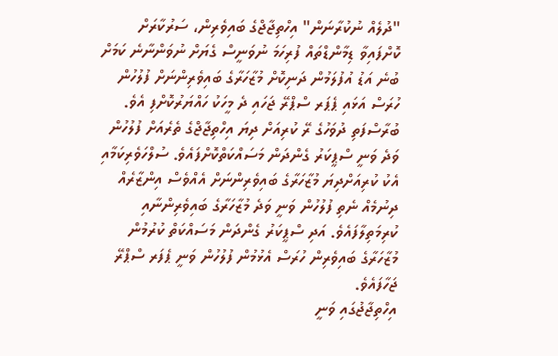"ދުލެއް ނުކުރާނަން" އިހްތިޖާޖްގެ ބައިވެރިން، ސަރުކާރަށް ކޮށްފައިވާ ޑިމާންޑްތައް ފުރިހަމަ ނުވަނީސް ގެޔަށް ނުވަންނާނެ ކަމަށް ބުނެ އަޑު އުފުލަމުން ދަނިކޮށް މުޒާހަރާގެ ބައިވެރިންނަށް ފުލުހުން ހުރަސް އަޅައި ޕެޕަރ ސްޕްރޭ ޖަހައި ދެ މީހަކު ހައްޔަރުކޮށްފި އެވެ.
ބުރާސްފަތި ދުވަހުގެ ރޭ ކުރިއަށް ދިޔަ އިހްތިޖާޖްގެ ތެރެއަށް ފުލުހުން ވަދެ ވަނީ ސްޕީކަރު ގެންދަން މަސައްކަތްކޮށްފައެވެ. ސުލްހަވެރިކަމާއި އެކު ކުރިއަށްދިޔަ މުޒާހަރާގެ ބައިވެރިންނަށް އެއްވެސް އިންޒާރެއް ދިނުމެއް ނެތި ފުލުހުން ވަނީ ވަދެ މުޒާހަރާގެ ބައިވެރިންނާއި ކުރިމަތިލާފައެވެ. އަދި ސްޕީކަރު ގެންދަން މަސައްކަތް ކުރުމުން މުޒާހަރާގެ ބައިވެރިން ހުރަސް އެޅުމުން ފުލުހުން ވަނީ ޕެފަރ ސްޕްރޭ ޖަހާފައެވެ.
އިހްތިޖާޖުގައި ވަނީ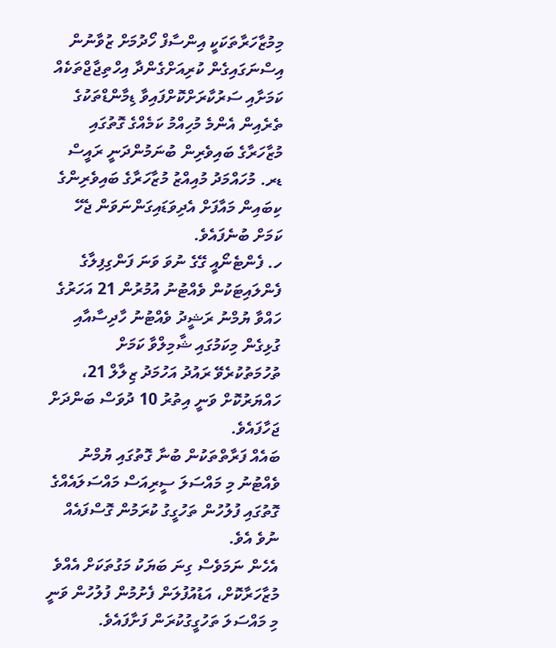މިމުޒާހަރާތަކަކީ އިންސާފް ހޯދުމަށް ޒުވާނުން އިސްނަގައިގެން ކުރިއަށްގެންދާ އިހްތިޖާޖްތަކެއް ކަމަށާއި ސަރުކާރަށްކޮށްފައިވާ ޑިމާންޑްތަކުގެ ތެރެއިން އެންމެ މުހިއްމު ކަމެއްގެ ގޮތުގައި މުޒާހަރާގެ ބައިވެރިން ބުނަމުންދަނީ ރައީސް ޑރ. މުހައްމަދު މުއިއްޒު މުޒާހަރާގެ ބައިވެރިންގެ ކިބައިން މައާފަށް އެދިވަޑައިގަންނަވަން ޖެހޭ ކަމަށް ބުނެފައެވެ.
ހ. ފެންޓެނޯއީ ގޭގެ ނުވަ ވަނަ ފަންގިފިލާގެ ފެންލައިޓަކުން ވެއްޓުނު އުމުރުން 21 އަހަރުގެ ހައްވާ ޔުމްނު ރަޝީދު ވެއްޓުނު ހާދިސާއާއި ގުޅިގެން މިކަމުގައި ޝާމިލްވާ ކަމަށް ތުހުމަތުކުރެވޭ ރައުދު އަހުމަދު ޒިލާލް 21، ހައްޔަރުކޮށް ވަނީ އިތުރު 10 ދުވަސް ބަންދަށް ޖަހާފައެވެ.
ބައެއް ފަރާތްތަކުން ބުނާ ގޮތުގައި ޔުމްނު ވެއްޓުނު މި މައްސަލަ ސީރިއަސް މައްސަލައެއްގެ ގޮތުގައި ފުލުހުން ތަހުގީގު ކުރަމުން ގޮސްފައެއް ނުވެ އެވެ.
އެހެން ނަމަވެސް ގިނަ ބަޔަކު މަގުތަކަށް އެއްވެ މުޒާހަރާކޮށް، އަޑުއުފުލަން ފެށުމުން ފުލުހުން ވަނީ މި މައްސަލަ ތަހުގީގުކުރަން ފަށާފައެވެ.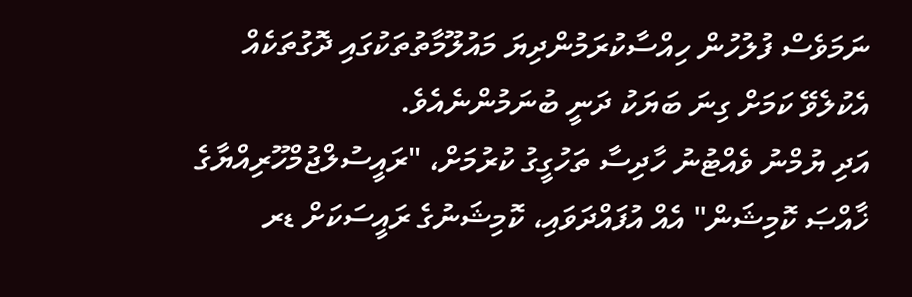ނަމަވެސް ފުލުހުން ހިއްސާކުރަމުންދިޔަ މައުލޫމާތުތަކުގައި ދޮގުތަކެއް އެކުލެވޭ ކަމަށް ގިނަ ބަޔަކު ދަނީ ބުނަމުންނެއެވެ.
އަދި ޔުމްނު ވެއްޓުނު ހާދިސާ ތަހުގީގު ކުރުމަށް، "ރައީސުލްޖުމްހޫރިއްޔާގެ ޚާއްޞަ ކޮމިޝަން" އެއް އުފައްދަވައި، ކޮމިޝަނުގެ ރައީސަކަށް ޑރ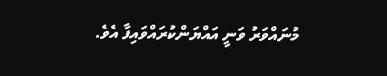މުނައްވަރު ވަނީ އައްޔަންކުރައްވައިފާ އެވެ.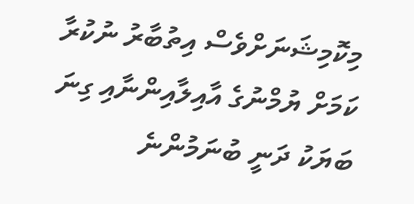މިކޮމިޝަނަށްވެސް އިތުބާރު ނުކުރާ ކަމަށް ޔުމްނުގެ އާއިލާއިންނާއި ގިނަ ބަޔަކު ދަނީ ބުނަމުންނެ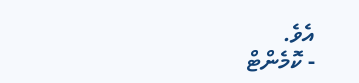އެވެ.
- ކޮމެންޓް